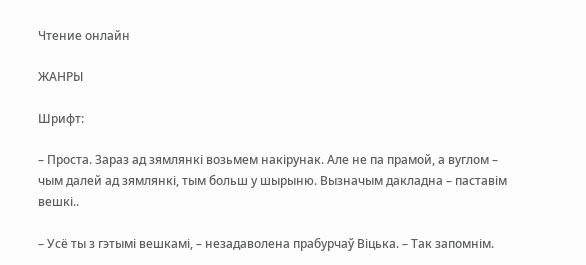Чтение онлайн

ЖАНРЫ

Шрифт:

– Проста. Зараз ад зямлянкі возьмем накірунак. Але не па прамой, а вуглом – чым далей ад зямлянкі, тым больш у шырыню. Вызначым дакладна – паставім вешкі..

– Усё ты з гэтымі вешкамі, – незадаволена прабурчаў Віцька. – Так запомнім.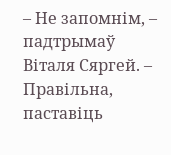– Не запомнім, – падтрымаў Віталя Сяргей. – Правільна, паставіць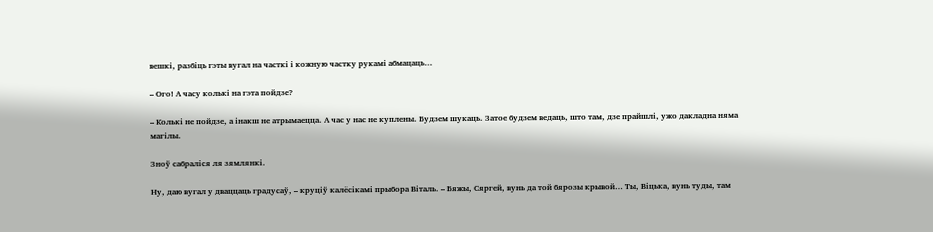вешкі, разбіць гэты вугал на часткі і кожную частку рукамі абмацаць…

– Ого! А часу колькі на гэта пойдзе?

– Колькі не пойдзе, а інакш не атрымаецца. А час у нас не куплены. Будзем шукаць. Затое будзем ведаць, што там, дзе прайшлі, ужо дакладна няма магілы.

Зноў сабраліся ля зямлянкі.

Ну, даю вугал у дваццаць градусаў, – круціў калёсікамі прыбора Віталь. – Бяжы, Сяргей, вунь да той бярозы крывой… Ты, Віцька, вунь туды, там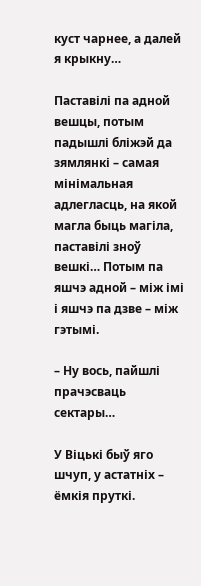куст чарнее, а далей я крыкну…

Паставілі па адной вешцы, потым падышлі бліжэй да зямлянкі – самая мінімальная адлегласць, на якой магла быць магіла, паставілі зноў вешкі… Потым па яшчэ адной – між імі і яшчэ па дзве – між гэтымі.

– Ну вось, пайшлі прачэсваць сектары…

У Віцькі быў яго шчуп, у астатніх – ёмкія пруткі.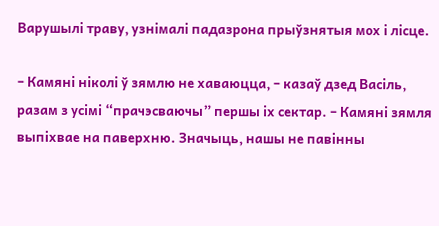Варушылі траву, узнімалі падазрона прыўзнятыя мох і лісце.

– Камяні ніколі ў зямлю не хаваюцца, – казаў дзед Васіль, разам з усімі “прачэсваючы” першы іх сектар. – Камяні зямля выпіхвае на паверхню. Значыць, нашы не павінны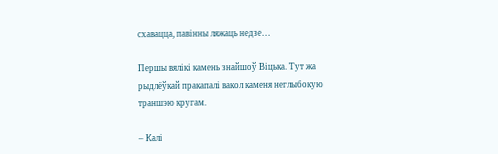схавацца, павінны ляжаць недзе…

Першы вялікі камень знайшоў Віцька. Тут жа рыдлёўкай пракапалі вакол каменя неглыбокую траншэю кругам.

– Калі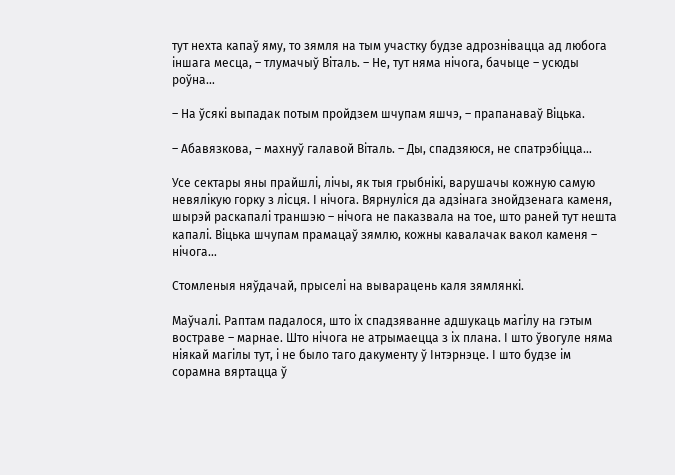тут нехта капаў яму, то зямля на тым участку будзе адрознівацца ад любога іншага месца, – тлумачыў Віталь. – Не, тут няма нічога, бачыце – усюды роўна…

– На ўсякі выпадак потым пройдзем шчупам яшчэ, – прапанаваў Віцька.

– Абавязкова, – махнуў галавой Віталь. – Ды, спадзяюся, не спатрэбіцца…

Усе сектары яны прайшлі, лічы, як тыя грыбнікі, варушачы кожную самую невялікую горку з лісця. І нічога. Вярнуліся да адзінага знойдзенага каменя, шырэй раскапалі траншэю – нічога не паказвала на тое, што раней тут нешта капалі. Віцька шчупам прамацаў зямлю, кожны кавалачак вакол каменя – нічога…

Стомленыя няўдачай, прыселі на выварацень каля зямлянкі.

Маўчалі. Раптам падалося, што іх спадзяванне адшукаць магілу на гэтым востраве – марнае. Што нічога не атрымаецца з іх плана. І што ўвогуле няма ніякай магілы тут, і не было таго дакументу ў Інтэрнэце. І што будзе ім сорамна вяртацца ў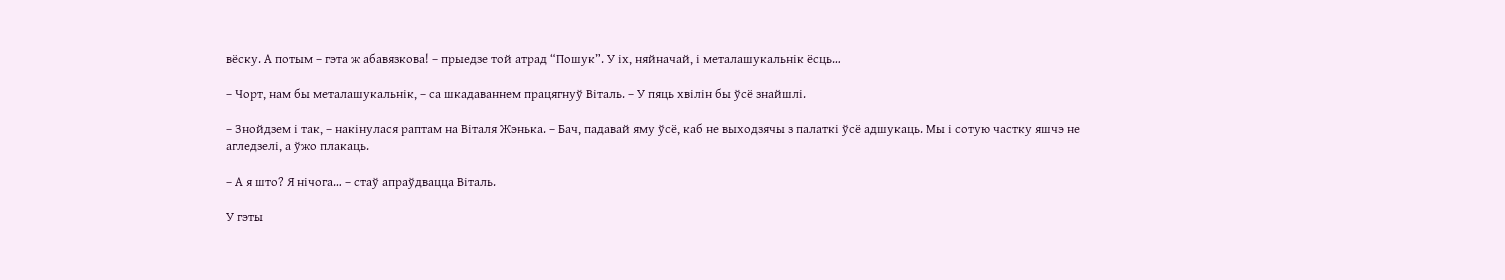вёску. А потым – гэта ж абавязкова! – прыедзе той атрад “Пошук”. У іх, няйначай, і металашукальнік ёсць…

– Чорт, нам бы металашукальнік, – са шкадаваннем працягнуў Віталь. – У пяць хвілін бы ўсё знайшлі.

– Знойдзем і так, – накінулася раптам на Віталя Жэнька. – Бач, падавай яму ўсё, каб не выходзячы з палаткі ўсё адшукаць. Мы і сотую частку яшчэ не агледзелі, а ўжо плакаць.

– А я што? Я нічога… – стаў апраўдвацца Віталь.

У гэты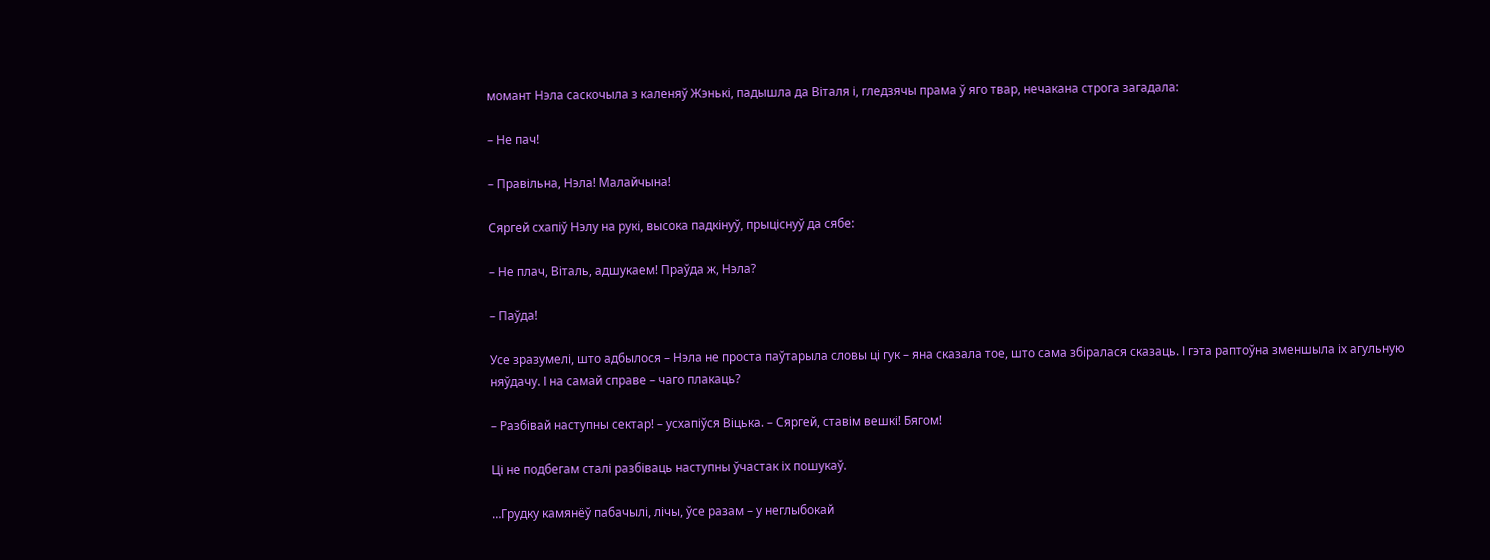момант Нэла саскочыла з каленяў Жэнькі, падышла да Віталя і, гледзячы прама ў яго твар, нечакана строга загадала:

– Не пач!

– Правільна, Нэла! Малайчына!

Сяргей схапіў Нэлу на рукі, высока падкінуў, прыціснуў да сябе:

– Не плач, Віталь, адшукаем! Праўда ж, Нэла?

– Паўда!

Усе зразумелі, што адбылося – Нэла не проста паўтарыла словы ці гук – яна сказала тое, што сама збіралася сказаць. І гэта раптоўна зменшыла іх агульную няўдачу. І на самай справе – чаго плакаць?

– Разбівай наступны сектар! – усхапіўся Віцька. – Сяргей, ставім вешкі! Бягом!

Ці не подбегам сталі разбіваць наступны ўчастак іх пошукаў.

…Грудку камянёў пабачылі, лічы, ўсе разам – у неглыбокай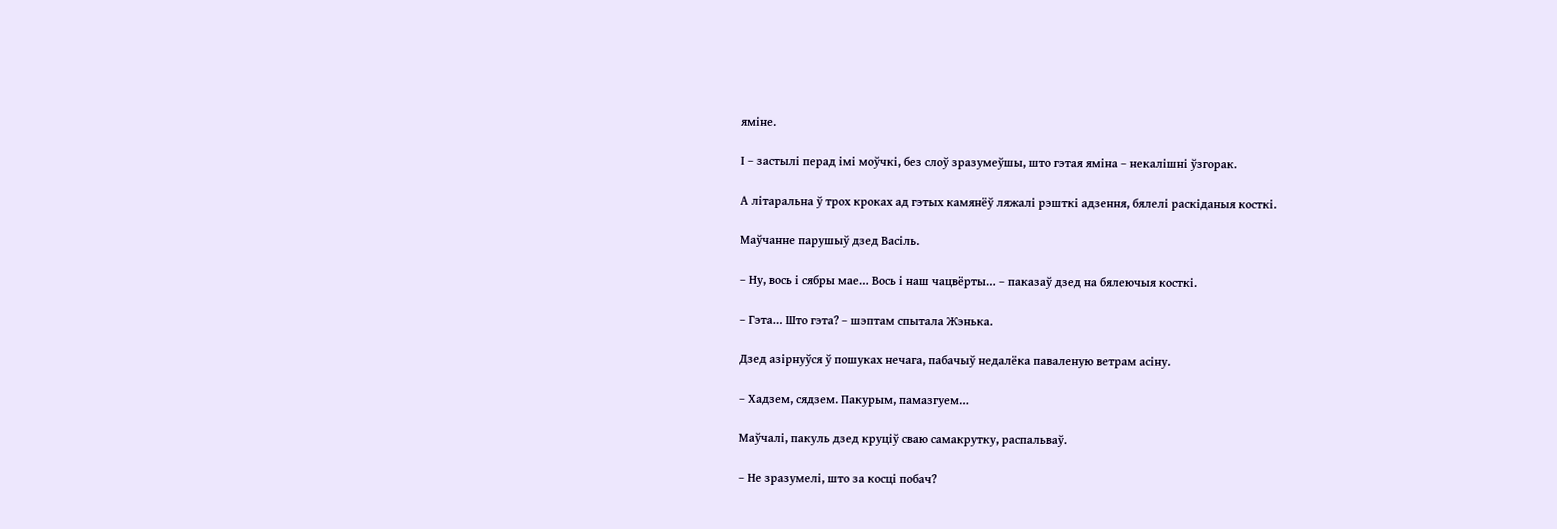яміне.

І – застылі перад імі моўчкі, без слоў зразумеўшы, што гэтая яміна – некалішні ўзгорак.

А літаральна ў трох кроках ад гэтых камянёў ляжалі рэшткі адзення, бялелі раскіданыя косткі.

Маўчанне парушыў дзед Васіль.

– Ну, вось і сябры мае… Вось і наш чацвёрты… – паказаў дзед на бялеючыя косткі.

– Гэта… Што гэта? – шэптам спытала Жэнька.

Дзед азірнуўся ў пошуках нечага, пабачыў недалёка паваленую ветрам асіну.

– Хадзем, сядзем. Пакурым, памазгуем…

Маўчалі, пакуль дзед круціў сваю самакрутку, распальваў.

– Не зразумелі, што за косці побач?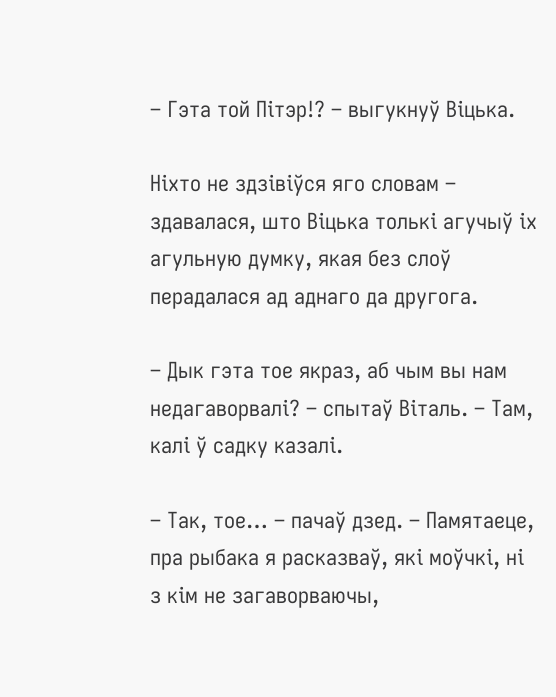– Гэта той Пітэр!? – выгукнуў Віцька.

Ніхто не здзівіўся яго словам – здавалася, што Віцька толькі агучыў іх агульную думку, якая без слоў перадалася ад аднаго да другога.

– Дык гэта тое якраз, аб чым вы нам недагаворвалі? – спытаў Віталь. – Там, калі ў садку казалі.

– Так, тое… – пачаў дзед. – Памятаеце, пра рыбака я расказваў, які моўчкі, ні з кім не загаворваючы,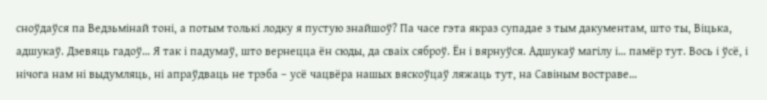сноўдаўся па Ведзьмінай тоні, а потым толькі лодку я пустую знайшоў? Па часе гэта якраз супадае з тым дакументам, што ты, Віцька, адшукаў. Дзевяць гадоў… Я так і падумаў, што вернецца ён сюды, да сваіх сяброў. Ён і вярнуўся. Адшукаў магілу і… памёр тут. Вось і ўсё, і нічога нам ні выдумляць, ні апраўдваць не трэба – усё чацвёра нашых вяскоўцаў ляжаць тут, на Савіным востраве…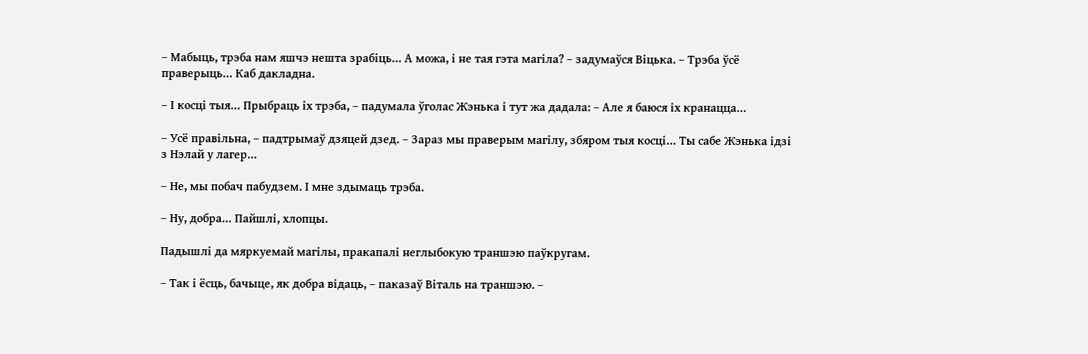– Мабыць, трэба нам яшчэ нешта зрабіць… А можа, і не тая гэта магіла? – задумаўся Віцька. – Трэба ўсё праверыць… Каб дакладна.

– І косці тыя… Прыбраць іх трэба, – падумала ўголас Жэнька і тут жа дадала: – Але я баюся іх кранацца…

– Усё правільна, – падтрымаў дзяцей дзед. – Зараз мы праверым магілу, збяром тыя косці… Ты сабе Жэнька ідзі з Нэлай у лагер…

– Не, мы побач пабудзем. І мне здымаць трэба.

– Ну, добра… Пайшлі, хлопцы.

Падышлі да мяркуемай магілы, пракапалі неглыбокую траншэю паўкругам.

– Так і ёсць, бачыце, як добра відаць, – паказаў Віталь на траншэю. –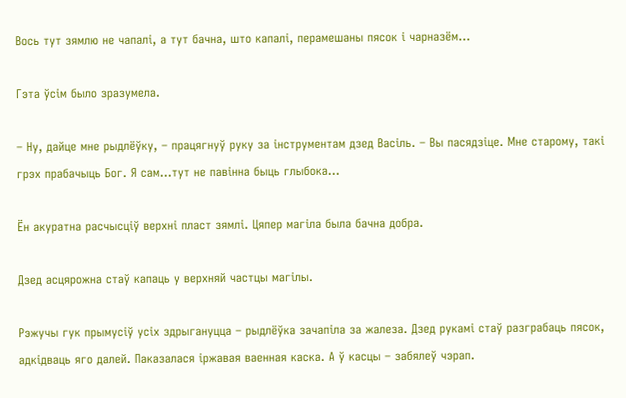Вось тут зямлю не чапалі, а тут бачна, што капалі, перамешаны пясок і чарназём…

Гэта ўсім было зразумела.

– Ну, дайце мне рыдлёўку, – працягнуў руку за інструментам дзед Васіль. – Вы пасядзіце. Мне старому, такі грэх прабачыць Бог. Я сам…тут не павінна быць глыбока…

Ён акуратна расчысціў верхні пласт зямлі. Цяпер магіла была бачна добра.

Дзед асцярожна стаў капаць у верхняй частцы магілы.

Рэжучы гук прымусіў усіх здрыгануцца – рыдлёўка зачапіла за жалеза. Дзед рукамі стаў разграбаць пясок, адкідваць яго далей. Паказалася іржавая ваенная каска. А ў касцы – забялеў чэрап.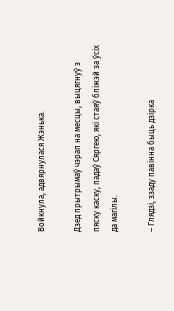Войкнула, адвярнулася Жэнька.

Дзед прытрымаў чэрап на месцы, выцягнуў з пяску каску, падаў Сяргею, які стаяў бліжэй за ўсіх да магілы.

– Глядзі, ззаду павінна быць дзірка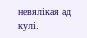невялікая ад кулі.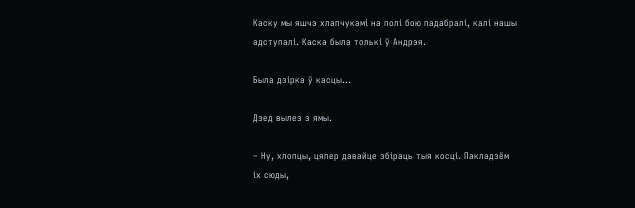Каску мы яшчэ хлапчукамі на полі бою падабралі, калі нашы адступалі. Каска была толькі ў Андрэя.

Была дзірка ў касцы…

Дзед вылез з ямы.

– Ну, хлопцы, цяпер давайце збіраць тыя косці. Пакладзём іх сюды,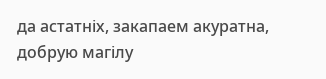да астатніх, закапаем акуратна, добрую магілу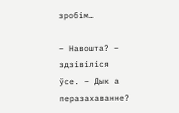зробім…

– Навошта? – здзівіліся ўсе. – Дык а перазахаванне?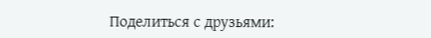Поделиться с друзьями: